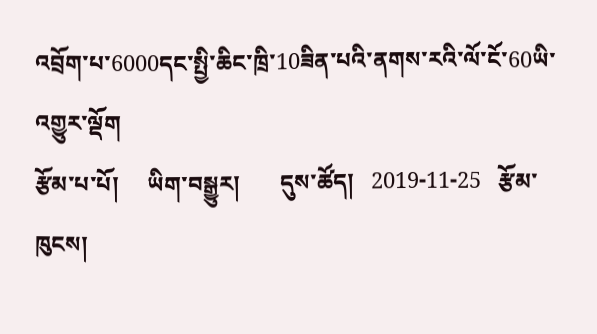འབྲོག་པ་6000དང་སྤྱི་ཆིང་ཁྲི་10ཟིན་པའི་ནགས་རའི་ལོ་ངོ་60ཡི་འགྱུར་ལྡོག
རྩོམ་པ་པོ།     ཡིག་བསྒྱུར།       དུས་ཚོད།   2019-11-25   རྩོམ་ཁུངས།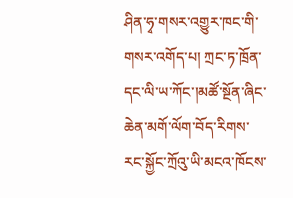ཤིན་ཧྭ་གསར་འགྱུར་ཁང་གི་གསར་འགོད་པ། ཀྲང་ཏ་ཁྲོན་དང་ལི་ཡ་ཀོང་།མཚོ་སྔོན་ཞིང་ཆེན་མགོ་ལོག་བོད་རིགས་རང་སྐྱོང་ཀྲོའུ་ཡི་མངའ་ཁོངས་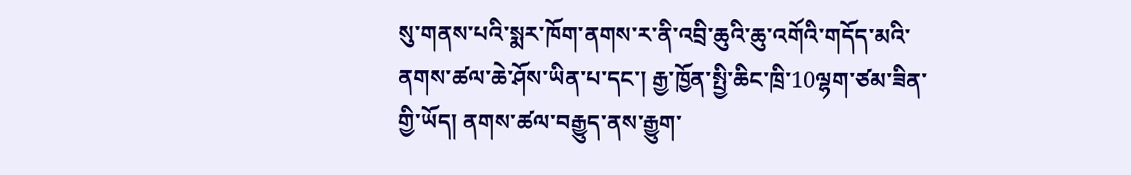སུ་གནས་པའི་སྨར་ཁོག་ནགས་ར་ནི་འབྲི་ཆུའི་ཆུ་འགོའི་གདོད་མའི་ནགས་ཚལ་ཆེ་ཤོས་ཡིན་པ་དང་། རྒྱ་ཁྱོན་སྤྱི་ཆིང་ཁྲི་10ལྷག་ཙམ་ཟིན་གྱི་ཡོད། ནགས་ཚལ་བརྒྱུད་ནས་རྒྱུག་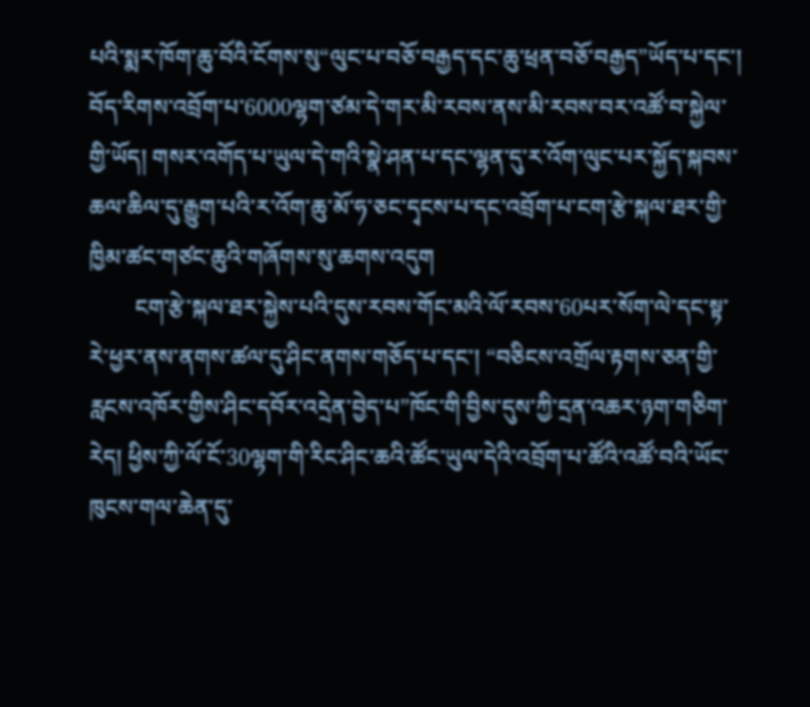པའི་སྨར་ཁོག་ཆུ་བོའི་ངོགས་སུ“ལུང་པ་བཅོ་བརྒྱད་དང་ཆུ་ཕྲན་བཅོ་བརྒྱད”ཡོད་པ་དང་། བོད་རིགས་འབྲོག་པ་6000ལྷག་ཙམ་དེ་གར་མི་རབས་ནས་མི་རབས་བར་འཚོ་བ་སྐྱེལ་གྱི་ཡོད། གསར་འགོད་པ་ཡུལ་དེ་གའི་སྣེ་ཤན་པ་དང་ལྷན་དུ་ར་འོག་ལུང་པར་སྐྱོད་སྐབས་ཆལ་ཆིལ་དུ་རྒྱུག་པའི་ར་འོག་ཆུ་མོ་ཧ་ཅང་དྭངས་པ་དང་འབྲོག་པ་ངག་རྩེ་སྐལ་ཐར་གྱི་ཁྱིམ་ཚང་གཙང་ཆུའི་གཞོགས་སུ་ཆགས་འདུག
        ངག་རྩེ་སྐལ་ཐར་སྐྱེས་པའི་དུས་རབས་གོང་མའི་ལོ་རབས་60པར་སོག་ལེ་དང་སྟ་རེ་ཕྱར་ནས་ནགས་ཚལ་དུ་ཤིང་ནགས་གཅོད་པ་དང་། “བཅིངས་འགྲོལ་རྟགས་ཅན་གྱི་རླངས་འཁོར་གྱིས་ཤིང་དབོར་འདྲེན་བྱེད་པ”ཁོང་གི་བྱིས་དུས་ཀྱི་དྲན་འཆར་ཉག་གཅིག་རེད། ཕྱིས་ཀྱི་ལོ་ངོ་30ལྷག་གི་རིང་ཤིང་ཆའི་ཚོང་ཡུལ་དེའི་འབྲོག་པ་ཚོའི་འཚོ་བའི་ཡོང་ཁུངས་གལ་ཆེན་དུ་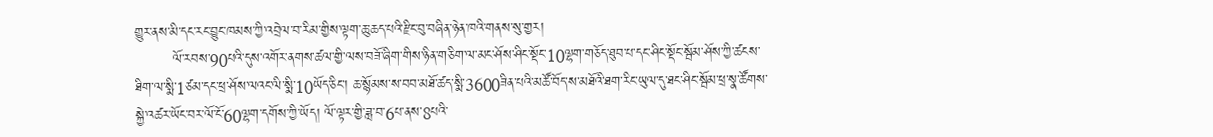གྱུར་ནས་མི་དང་རང་བྱུང་ཁམས་ཀྱི་འབྲེལ་བ་རིམ་གྱིས་ལྟག་ཆུ་ཆད་པའི་རྫིང་བུ་བཞིན་ཉེན་ཁའི་གནས་སུ་གྱར།
        ལོ་རབས་90པའི་དུས་འགོར་ནགས་ཚལ་གྱི་ལས་བཟོ་ཞིག་གིས་ཉིན་གཅིག་ལ་མང་ཤོས་ཤིང་སྡོང་10ལྷག་གཅོད་ཐུབ་པ་དང་ཤིང་སྡོང་སྦོམ་ཤོས་ཀྱི་ཚངས་ཐིག་ལ་སྨི་1ཙམ་དང་ཕྲ་ཤོས་ལའང་ལི་སྨི་10ཡོད་ཅིང་། ཆ་སྙོམས་ས་བབ་མཐོ་ཚད་སྨི་3600ཟིན་པའི་མཚོ་བོད་ས་མཐོའི་ཐག་རིང་ཡུལ་དུ་ཐང་ཤིང་སྦོམ་ཕྲ་སྣ་ཚོགས་སྐྱེ་འཚར་ཡོང་བར་ལོ་ངོ་60ལྷག་དགོས་ཀྱི་ཡོད། ལོ་ལྟར་གྱི་ཟླ་བ་6པ་ནས་8པའི་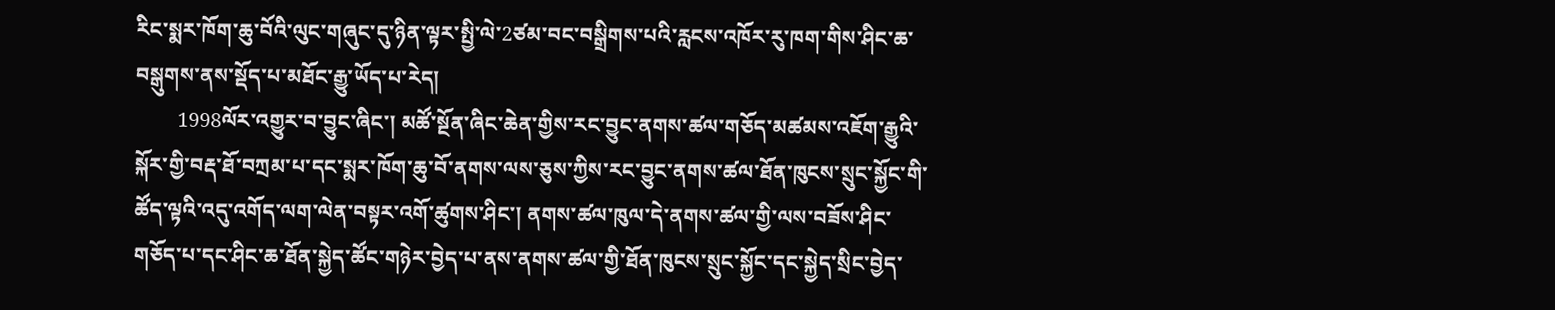རིང་སྨར་ཁོག་ཆུ་བོའི་ལུང་གཞུང་དུ་ཉིན་ལྟར་སྤྱི་ལེ་2ཙམ་བང་བསྒྲིགས་པའི་རླངས་འཁོར་རུ་ཁག་གིས་ཤིང་ཆ་བསྒུགས་ནས་སྡོད་པ་མཐོང་རྒྱུ་ཡོད་པ་རེད།
        1998ལོར་འགྱུར་བ་བྱུང་ཞིང་། མཚོ་སྔོན་ཞིང་ཆེན་གྱིས་རང་བྱུང་ནགས་ཚལ་གཅོད་མཚམས་འཇོག་རྒྱུའི་སྐོར་གྱི་བརྡ་ཐོ་བཀྲམ་པ་དང་སྨར་ཁོག་ཆུ་བོ་ནགས་ལས་ཅུས་ཀྱིས་རང་བྱུང་ནགས་ཚལ་ཐོན་ཁུངས་སྲུང་སྐྱོང་གི་ཚོད་ལྟའི་འདུ་འགོད་ལག་ལེན་བསྟར་འགོ་ཚུགས་ཤིང་། ནགས་ཚལ་ཁུལ་དེ་ནགས་ཚལ་གྱི་ལས་བཟོས་ཤིང་གཅོད་པ་དང་ཤིང་ཆ་ཐོན་སྐྱེད་ཚོང་གཉེར་བྱེད་པ་ནས་ནགས་ཚལ་གྱི་ཐོན་ཁུངས་སྲུང་སྐྱོང་དང་སྐྱེད་སྲིང་བྱེད་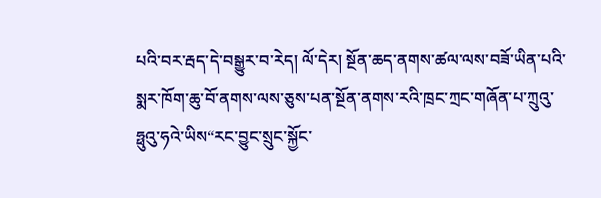པའི་བར་རྦད་དེ་བསྒྱུར་བ་རེད། ལོ་དེར། སྔོན་ཆད་ནགས་ཚལ་ལས་བཟོ་ཡིན་པའི་སྨར་ཁོག་ཆུ་བོ་ནགས་ལས་ཅུས་པན་སྔོན་ནགས་རའི་ཁྲང་ཀྲང་གཞོན་པ་ཀྲུའུ་ཧྥུའུ་ཧའེ་ཡིས“རང་བྱུང་སྲུང་སྐྱོང་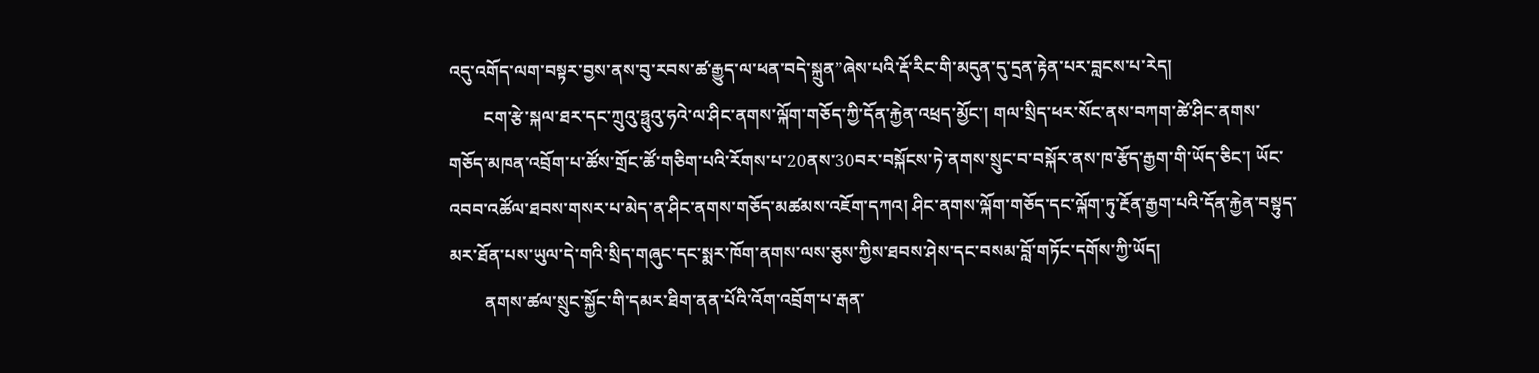འདུ་འགོད་ལག་བསྟར་བྱས་ནས་བུ་རབས་ཚ་རྒྱུད་ལ་ཕན་བདེ་སྐྲུན”ཞེས་པའི་རྡོ་རིང་གི་མདུན་དུ་དྲན་རྟེན་པར་བླངས་པ་རེད།
        ངག་རྩེ་སྐལ་ཐར་དང་ཀྲུའུ་ཧྥུའུ་ཧའེ་ལ་ཤིང་ནགས་ལྐོག་གཅོད་ཀྱི་དོན་རྐྱེན་འཕྲད་མྱོང་། གལ་སྲིད་ཕར་སོང་ནས་བཀག་ཚེ་ཤིང་ནགས་གཅོད་མཁན་འབྲོག་པ་ཚོས་གྲོང་ཚོ་གཅིག་པའི་རོགས་པ་20ནས་30བར་བསྐོངས་ཏེ་ནགས་སྲུང་བ་བསྐོར་ནས་ཁ་རྩོད་རྒྱག་གི་ཡོད་ཅིང་། ཡོང་འབབ་འཚོལ་ཐབས་གསར་པ་མེད་ན་ཤིང་ནགས་གཅོད་མཚམས་འཇོག་དཀའ། ཤིང་ནགས་ལྐོག་གཅོད་དང་ལྐོག་ཏུ་རྔོན་རྒྱག་པའི་དོན་རྐྱེན་བསྟུད་མར་ཐོན་པས་ཡུལ་དེ་གའི་སྲིད་གཞུང་དང་སྨར་ཁོག་ནགས་ལས་ཅུས་ཀྱིས་ཐབས་ཤེས་དང་བསམ་བློ་གཏོང་དགོས་ཀྱི་ཡོད།
        ནགས་ཚལ་སྲུང་སྐྱོང་གི་དམར་ཐིག་ནན་པོའི་འོག་འབྲོག་པ་རྒན་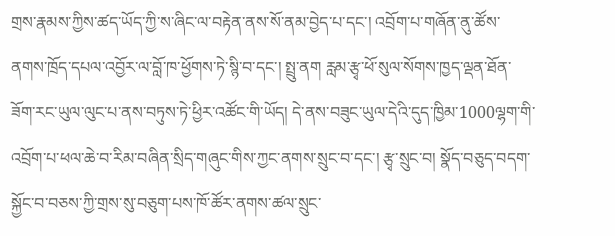གྲས་རྣམས་ཀྱིས་ཚད་ཡོད་ཀྱི་ས་ཞིང་ལ་བརྟེན་ནས་སོ་ནམ་བྱེད་པ་དང་། འབྲོག་པ་གཞོན་ནུ་ཚོས་ནགས་ཁྲོད་དཔལ་འབྱོར་ལ་བློ་ཁ་ཕྱོགས་ཏེ་སྙི་བ་དང་། སྤྲུ་ནག རླམ་རྩྭ་ཕོ་སུལ་སོགས་ཁྱད་ལྡན་ཐོན་ཟོག་རང་ཡུལ་ལུང་པ་ནས་བཏུས་ཏེ་ཕྱིར་འཚོང་གི་ཡོད། དེ་ནས་བཟུང་ཡུལ་དེའི་དུད་ཁྱིམ་1000ལྷག་གི་འབྲོག་པ་ཕལ་ཆེ་བ་རིམ་བཞིན་སྲིད་གཞུང་གིས་ཀྱང་ནགས་སྲུང་བ་དང་། རྩྭ་སྲུང་བ། སྣོད་བཅུད་བདག་སྐྱོང་བ་བཅས་ཀྱི་གྲས་སུ་བཅུག་པས་ཁོ་ཚོར་ནགས་ཚལ་སྲུང་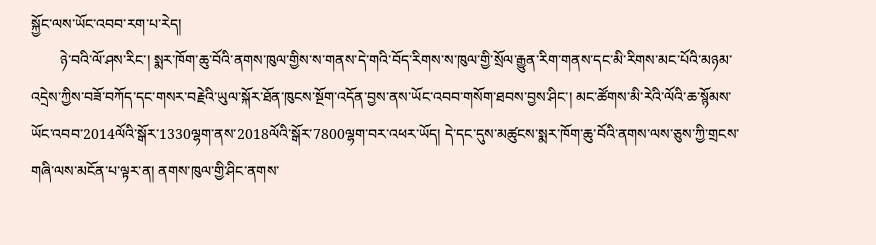སྐྱོང་ལས་ཡོང་འབབ་རག་པ་རེད།
        ཉེ་བའི་ལོ་ཤས་རིང་། སྨར་ཁོག་ཆུ་བོའི་ནགས་ཁུལ་གྱིས་ས་གནས་དེ་གའི་བོད་རིགས་ས་ཁུལ་གྱི་སྲོལ་རྒྱུན་རིག་གནས་དང་མི་རིགས་མང་པོའི་མཉམ་འདྲེས་ཀྱིས་བཟོ་བཀོད་དང་གསར་བརྗེའི་ཡུལ་སྐོར་ཐོན་ཁུངས་སྔོག་འདོན་བྱས་ནས་ཡོང་འབབ་གསོག་ཐབས་བྱས་ཤིང་། མང་ཚོགས་མི་རེའི་ལོའི་ཆ་སྙོམས་ཡོང་འབབ་2014ལོའི་སྒོར་1330ལྷག་ནས་2018ལོའི་སྒོར་7800ལྷག་བར་འཕར་ཡོད། དེ་དང་དུས་མཚུངས་སྨར་ཁོག་ཆུ་བོའི་ནགས་ལས་ཅུས་ཀྱི་གྲངས་གཞི་ལས་མངོན་པ་ལྟར་ན། ནགས་ཁུལ་གྱི་ཤིང་ནགས་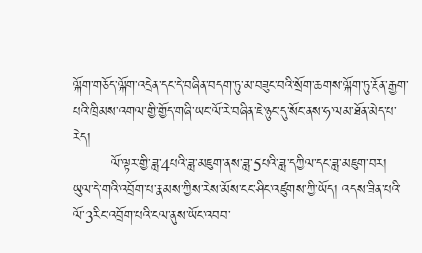ལྐོག་གཅོད་ལྐོག་འདྲེན་དང་དེ་བཞིན་བདག་ཏུ་མ་བཟུང་བའི་སྲོག་ཆགས་ལྐོག་ཏུ་རྔོན་རྒྱག་པའི་ཁྲིམས་འགལ་གྱི་གྱོད་གཞི་ཡང་ལོ་རེ་བཞིན་ཇེ་ཉུང་དུ་སོང་ནས་ཧ་ལམ་ཐོན་མེད་པ་རེད།
        ལོ་ལྟར་གྱི་ཟླ་4པའི་ཟླ་མཇུག་ནས་ཟླ་5པའི་ཟླ་དཀྱིལ་དང་ཟླ་མཇུག་བར། ཡུལ་དེ་གའི་འབྲོག་པ་རྣམས་ཀྱིས་རེས་མོས་ངང་ཤིང་འཛུགས་ཀྱི་ཡོད། འདས་ཟིན་པའི་ལོ་3རིང་འབྲོག་པའི་ངལ་ནུས་ཡོང་འབབ་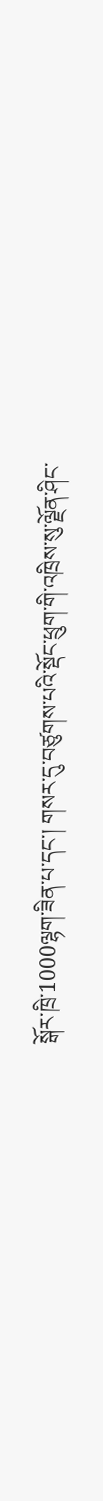སྒོར་ཁྲི་1000ལྷག་ཟིན་པ་དང་། གསར་དུ་བཙུགས་པའི་སྡོང་ཕྲུག་གི་འཁྲིས་སུ་ལྗོན་ཤིང་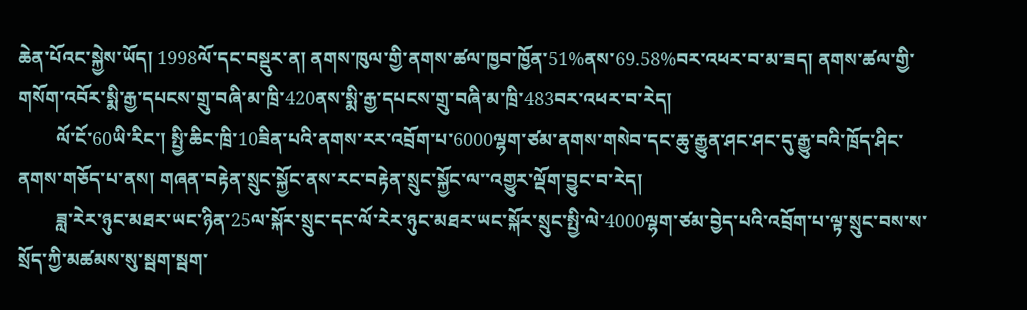ཆེན་པོའང་སྐྱེས་ཡོད། 1998ལོ་དང་བསྡུར་ན། ནགས་ཁུལ་གྱི་ནགས་ཚལ་ཁྱབ་ཁྱོན་51%ནས་69.58%བར་འཕར་བ་མ་ཟད། ནགས་ཚལ་གྱི་གསོག་འབོར་སྨི་རྒྱ་དཔངས་གྲུ་བཞི་མ་ཁྲི་420ནས་སྨི་རྒྱ་དཔངས་གྲུ་བཞི་མ་ཁྲི་483བར་འཕར་བ་རེད།
        ལོ་ངོ་60ཡི་རིང་། སྤྱི་ཆིང་ཁྲི་10ཟིན་པའི་ནགས་རར་འབྲོག་པ་6000ལྷག་ཙམ་ནགས་གསེབ་དང་ཆུ་རྒྱུན་ཤང་ཤང་དུ་རྒྱུ་བའི་ཁྲོད་ཤིང་ནགས་གཅོད་པ་ནས། གཞན་བརྟེན་སྲུང་སྐྱོང་ནས་རང་བརྟེན་སྲུང་སྐྱོང་ལ་་འགྱུར་ལྡོག་བྱུང་བ་རེད།
        ཟླ་རེར་ཉུང་མཐར་ཡང་ཉིན་25ལ་སྐོར་སྲུང་དང་ལོ་རེར་ཉུང་མཐར་ཡང་སྐོར་སྲུང་སྤྱི་ལེ་4000ལྷག་ཙམ་བྱེད་པའི་འབྲོག་པ་ལྟ་སྲུང་བས་ས་སྲོད་ཀྱི་མཚམས་སུ་སྦག་སྦག་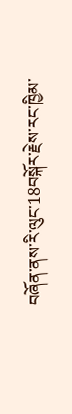བཞོན་ནས་རི་ལུང་18བསྐོར་རྗེས་རང་ཁྱིམ་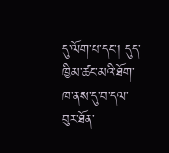དུ་ལོག་པ་དང་། དུད་ཁྱིམ་ཚང་མའི་ཐོག་ཁ་ནས་དུ་བ་དལ་བུར་ཐོན་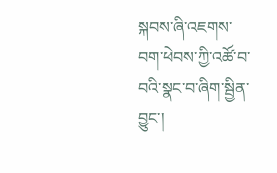སྐབས་ཞི་འཇགས་བག་ཕེབས་ཀྱི་འཚོ་བ་བའི་སྣང་བ་ཞིག་སྦྱིན་བྱུང་།